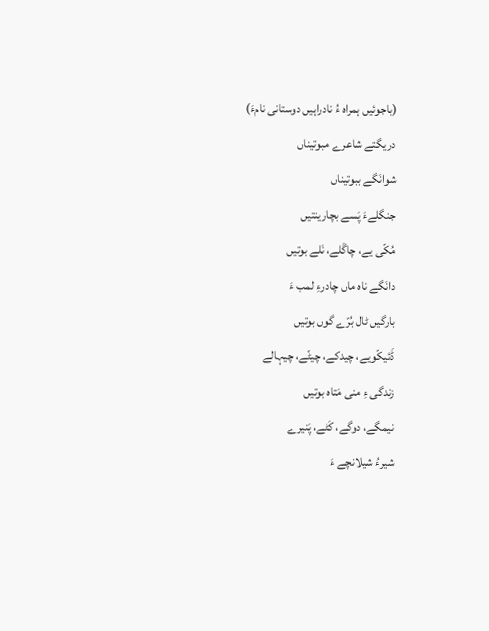(باجوئیں ہمراہ ءُ نادراہیں دوستانی نامءَ)
دریگتے شاعرے مبوتیناں
شوانَگے ببوتیناں
جنگلےءَ پَسے بچارینتیں
مُکّی یے، چاگَلے، نَلے بوتیں
دانَگے ناہ ماں چادرءِ لمب ءَ
بارگیں ٹال بُرّے گوں بوتیں
ڈَئیکّویے، چیدکے، چیٹّے، چیہالے
زندگی ءِ منی مَتاہ بوتیں
نیمگے، دوگے، کَٹے، پَنیرے
شیرءُ شیلانچے ءَ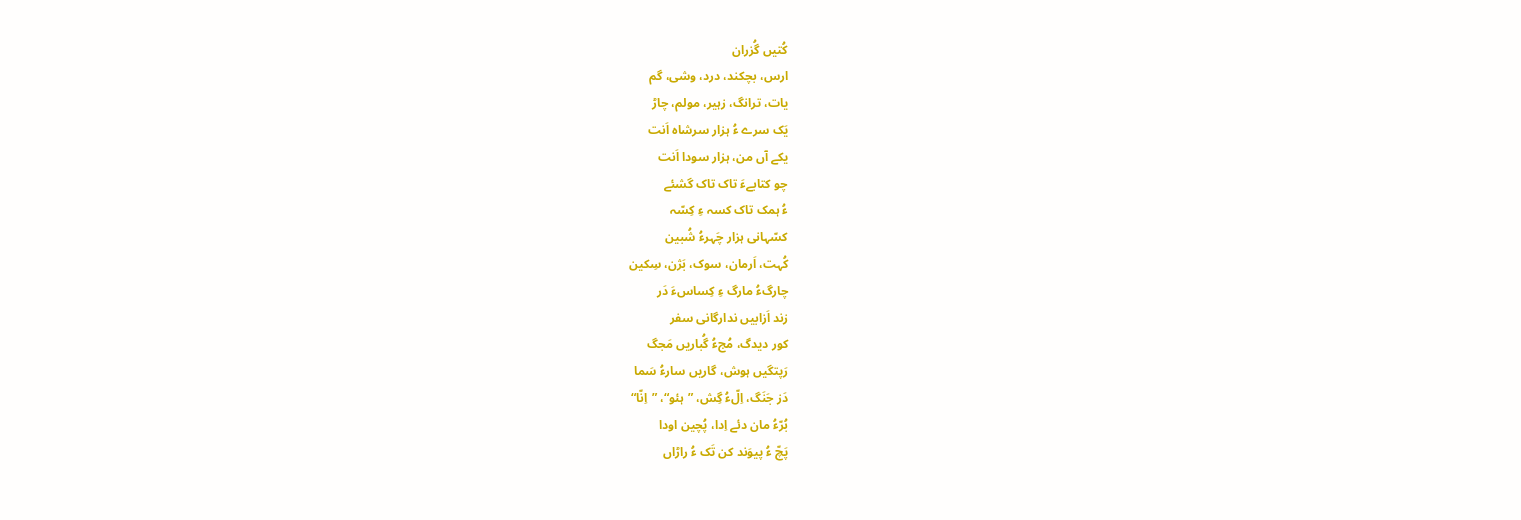کُتیں گُزران
ارس، بچکند، درد، وشی، گم
یات، ترانگ، زہیر، مولم، چاڑ
یَک سرے ءُ ہزار سرشاہ اَنت
یکے آں من، ہزار سودا اَنت
چو کتابےءَ تاک تاک گشئے
ءُ ہمک تاک کسہ ءِ کِسّہ
کسّہانی ہزار چَہرءُ شُبین
کُہت، اَرمان، سوک، بَژن، سِکین
چارگءُ مارگ ءِ کِساسءَ دَر
زند اَزابیں ندارگانی سفر
کور دیدگ، مُجءُ گُباریں مَجگ
رَپتگیں ہوش، گاریں سارءُ سَما
دَز جَنَگ، اِلّءُ گِش، ”ہئو“، ”اِنّا“
بُرّءُ مان دئے اِدا، پُچین اودا
پَچّ ءُ پیوَند کن تَک ءُ راڑاں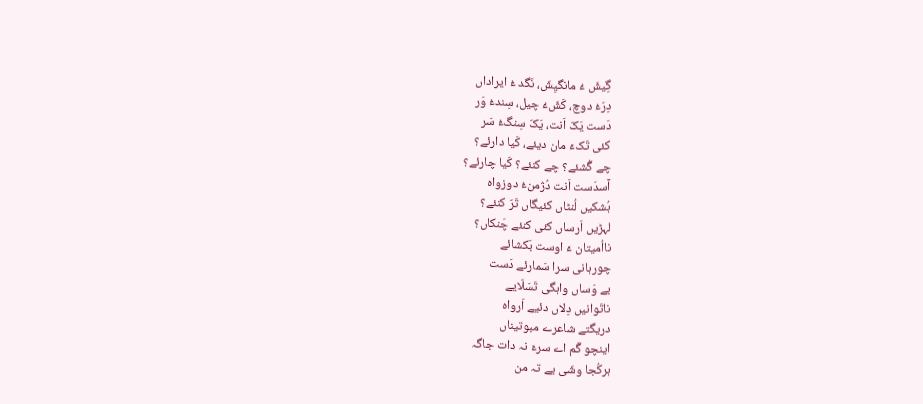گِیشّ ءُ مانگیِشّ، نَگد ءُ ایراداں
دِرّءُ دوچ، کَشّءُ چیل، سِندءُ وَر
دَست یَکّ اَنت، یَکّ سِنگءُ سَر
کئی تَکءَ مان دیئے، کَیا دارئے؟
چے گُشئے؟ چے کنئے؟ کَیا چارئے؟
آسدَست اَنت دُژمنءُ دوزواہ
ہُشکیں لُنٹاں کئیگاں تَرّ کنئے؟
لہڑیں اَرساں کئی کنئے چَنکاں؟
نااُمیتان ءَ اوست بَکشائے
چورہانی سرا سَمارئے دَست
بے وَساں واہگی تَسَلّایے
ناتَوانیں دِلاں دئیے اَرواہ
دریگتے شاعرے مبوتیناں
اینچو گَم اے سرءَ نہ دات جاگہ
ہرکُجا وشّی یے تہ من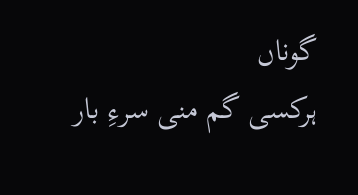گوناں
ہرکسی گم منی سرءِ بار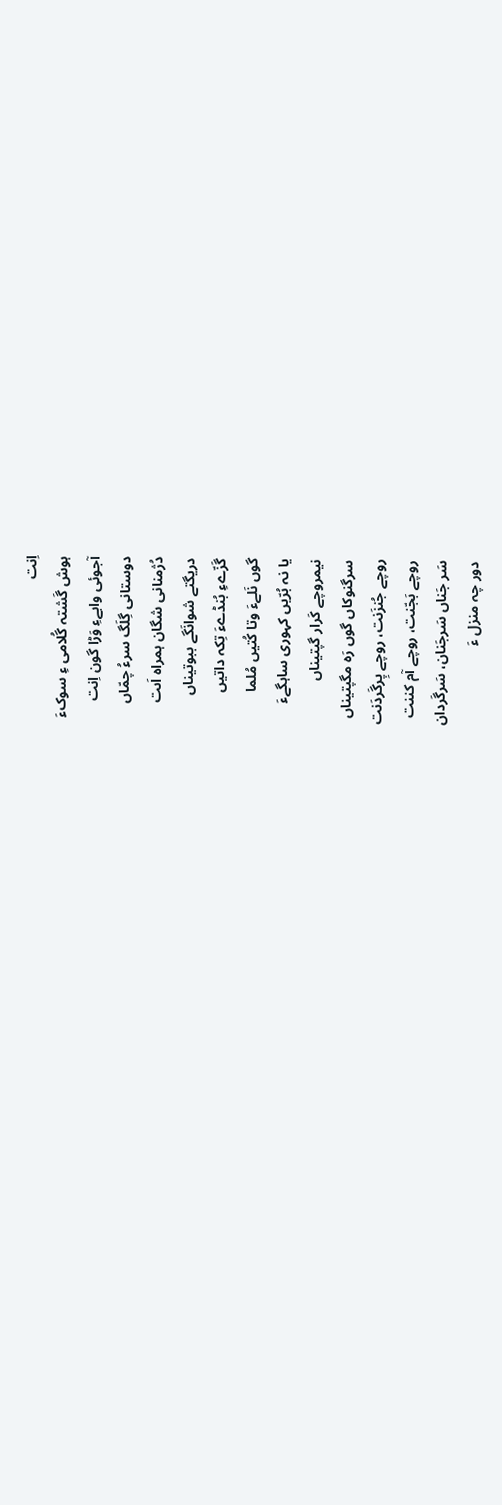اِنت
ہوش گَشتہ گُلامی ءِ سوکءَ
آجوئی وابےءِ وَڑا گون اِنت
دوستانی گِلَگ سرءُ چمّاں
دُژمنانی شگان ہمراہ اَںت
دریگتے شوانَگے ببوتیناں
گَزّےءِ بُنڈےءَ تِکہ داتیں
گوں نَلےءَ وتا کُتیں مُلما
یا نہ بُرّیں کہوری ساہگےءَ
نیمروچے کَرار گپتیناں
سرگنوکاں گوں رَہ مگپتیناں
روچے جُنزَنت، روچے پِرگَردَنت
روچے بَجّنت، روچے آم کننت
سَر جَناں سَرجَنان، سَرگَردان
دور چہ منزل ءَ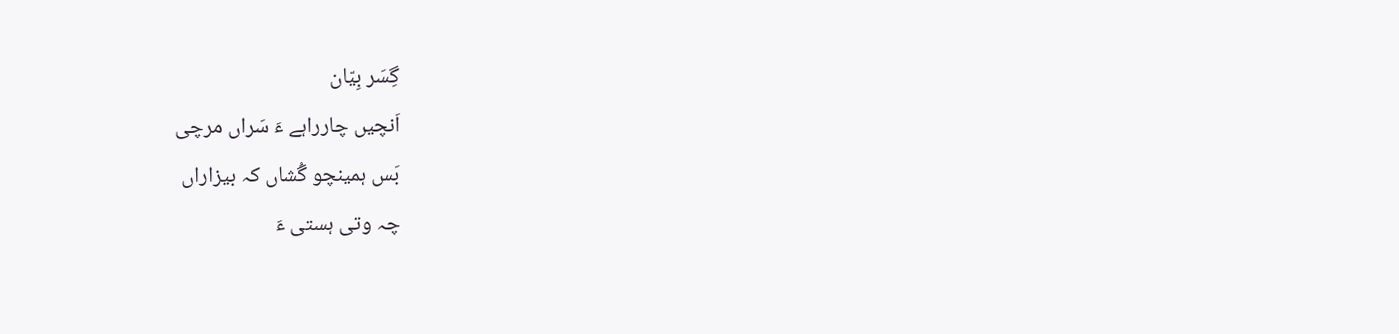گِسَر بِیّان
اَنچیں چارراہے ءَ سَراں مرچی
بَس ہمینچو گُشاں کہ بیزاراں
چہ وتی ہستی ءَ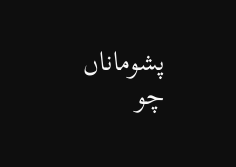پشوماناں
چو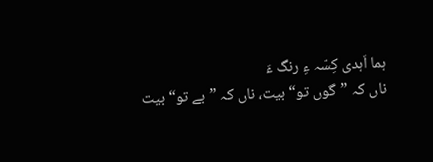ہما اَہدی کِسّہ ءِ رنگ ءَ
ناں کہ ”گوں تو“ بیت، ناں کہ ”بے تو“ بیت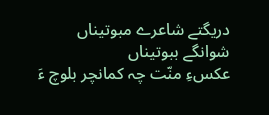دریگتے شاعرے مبوتیناں
شوانگے ببوتیناں
عکسءِ منّت چہ کمانچر بلوچ ءَ